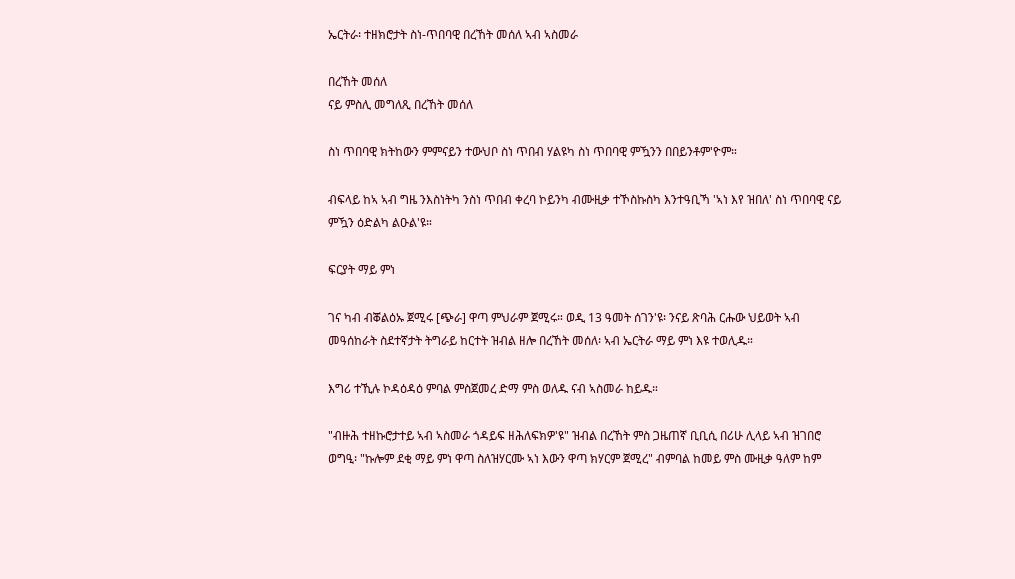ኤርትራ፡ ተዘክሮታት ስነ-ጥበባዊ በረኸት መሰለ ኣብ ኣስመራ

በረኸት መሰለ
ናይ ምስሊ መግለጺ በረኸት መሰለ

ስነ ጥበባዊ ክትከውን ምምናይን ተውህቦ ስነ ጥበብ ሃልዩካ ስነ ጥበባዊ ምዃንን በበይንቶም'ዮም።

ብፍላይ ከኣ ኣብ ግዜ ንእስነትካ ንስነ ጥበብ ቀረባ ኮይንካ ብሙዚቃ ተኾስኩስካ እንተዓቢኻ 'ኣነ እየ ዝበለ' ስነ ጥበባዊ ናይ ምዃን ዕድልካ ልዑል'ዩ።

ፍርያት ማይ ምነ

ገና ካብ ብቖልዕኡ ጀሚሩ [ጭራ] ዋጣ ምህራም ጀሚሩ። ወዲ 13 ዓመት ሰገን'ዩ፡ ንናይ ጽባሕ ርሑው ህይወት ኣብ መዓሰከራት ስደተኛታት ትግራይ ከርተት ዝብል ዘሎ በረኸት መሰለ፡ ኣብ ኤርትራ ማይ ምነ እዩ ተወሊዱ።

እግሪ ተኺሉ ኮዳዕዳዕ ምባል ምስጀመረ ድማ ምስ ወለዱ ናብ ኣስመራ ከይዱ።

"ብዙሕ ተዘኩሮታተይ ኣብ ኣስመራ ጎዳይፍ ዘሕለፍክዎ'ዩ" ዝብል በረኸት ምስ ጋዜጠኛ ቢቢሲ በሪሁ ሊላይ ኣብ ዝገበሮ ወግዒ፡ "ኩሎም ደቂ ማይ ምነ ዋጣ ስለዝሃርሙ ኣነ እውን ዋጣ ክሃርም ጀሚረ" ብምባል ከመይ ምስ ሙዚቃ ዓለም ከም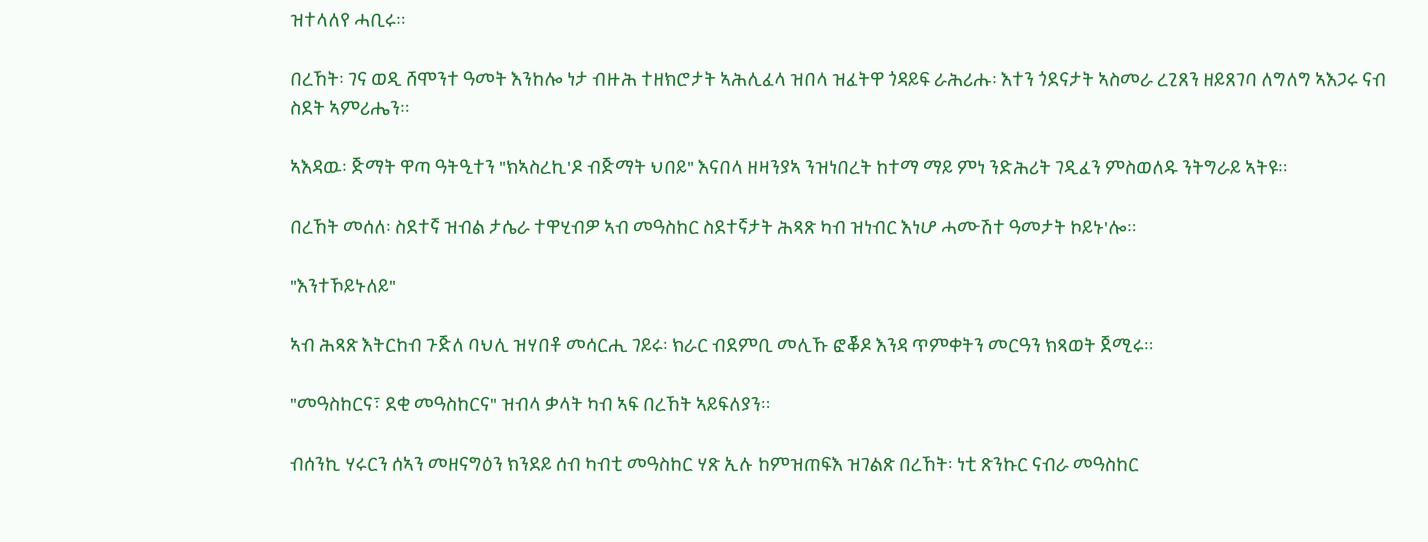ዝተላለየ ሓቢሩ።

በረኸት፡ ገና ወዲ ሸሞንተ ዓመት እንከሎ ነታ ብዙሕ ተዘክሮታት ኣሕሊፈላ ዝበላ ዝፈትዋ ጎዳይፍ ራሕሪሑ፡ እተን ጎደናታት ኣስመራ ረጊጸን ዘይጸገባ ለግለግ ኣእጋሩ ናብ ስደት ኣምሪሔን።

ኣእዳዉ፡ ጅማት ዋጣ ዓትዒተን "ክኣስረኪ'ዶ ብጅማት ህበይ" እናበላ ዘዛንያኣ ንዝነበረት ከተማ ማይ ምነ ንድሕሪት ገዲፈን ምስወለዱ ንትግራይ ኣትዩ።

በረኸት መሰለ፡ ስደተኛ ዝብል ታሴራ ተዋሂብዎ ኣብ መዓስከር ስደተኛታት ሕጻጽ ካብ ዝነብር እነሆ ሓሙሽተ ዓመታት ኮይኑ'ሎ።

"እንተኾይኑለይ"

ኣብ ሕጻጽ እትርከብ ጉጅለ ባህሊ ዝሃበቶ መሳርሒ ገይሩ፡ ክራር ብደምቢ መሊኹ ፎቖዶ እንዳ ጥምቀትን መርዓን ክጻወት ጀሚሩ።

"መዓስከርና፣ ደቂ መዓስከርና" ዝብላ ቃላት ካብ ኣፍ በረኸት ኣይፍለያን።

ብሰንኪ ሃሩርን ሰኣን መዘናግዕን ክንደይ ሰብ ካብቲ መዓስከር ሃጽ ኢሉ ከምዝጠፍእ ዝገልጽ በረኸት፡ ነቲ ጽንኩር ናብራ መዓስከር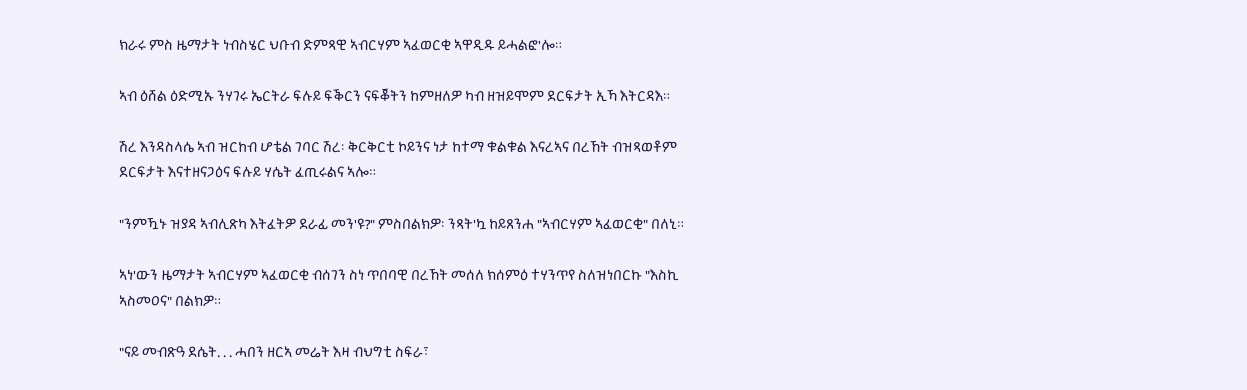ክራሩ ምስ ዜማታት ነብስሄር ህቡብ ድምጻዊ ኣብርሃም ኣፈወርቂ ኣዋዲዱ ይሓልፎ'ሎ።

ኣብ ዕሸል ዕድሚኡ ንሃገሩ ኤርትራ ፍሉይ ፍቕርን ናፍቖትን ከምዘለዎ ካብ ዘዝይሞም ደርፍታት ኢኻ እትርዳእ።

ሽረ እንዳስላሴ ኣብ ዝርከብ ሆቴል ገባር ሽረ፡ ቅርቅርቲ ኮይንና ነታ ከተማ ቁልቁል እናረኣና በረኸት ብዝጻወቶም ደርፍታት እናተዘናጋዕና ፍሉይ ሃሴት ፈጢሩልና ኣሎ።

"ንምዃኑ ዝያዳ ኣብሊጽካ እትፈትዎ ደራፊ መን'ዩ?" ምስበልክዎ፡ ንጻት'ኳ ከይጸንሐ "ኣብርሃም ኣፈወርቂ" በለኒ።

ኣነ'ውን ዜማታት ኣብርሃም ኣፈወርቂ ብሰገን ስነ ጥበባዊ በረኸት መሰለ ክሰምዕ ተሃንጥየ ስለዝነበርኩ "እስኪ ኣስመዐና" በልክዎ።

"ናይ መብጽዓ ደሴት. . . ሓበን ዘርኣ መሬት እዛ ብህግቲ ስፍራ፣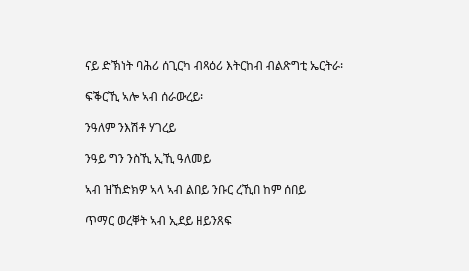ናይ ድኽነት ባሕሪ ሰጊርካ ብጻዕሪ እትርከብ ብልጽግቲ ኤርትራ፡

ፍቕርኺ ኣሎ ኣብ ሰራውረይ፡

ንዓለም ንእሽቶ ሃገረይ

ንዓይ ግን ንስኺ ኢኺ ዓለመይ

ኣብ ዝኸድክዎ ኣላ ኣብ ልበይ ንቡር ረኺበ ከም ሰበይ

ጥማር ወረቐት ኣብ ኢደይ ዘይንጸፍ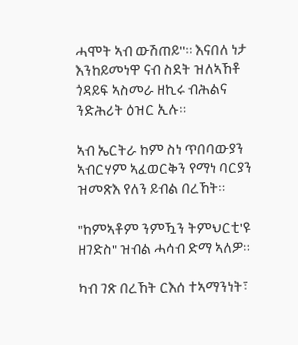ሓሞት ኣብ ውሽጠይ''። እናበለ ነታ እንከይመነዋ ናብ ስደት ዝለኣኸቶ ጎዳይፍ ኣስመራ ዘኪሩ ብሕልና ንድሕሪት ዕዝር ኢሉ።

ኣብ ኤርትራ ከም ስነ ጥበባውያን ኣብርሃም ኣፈወርቅን የማነ ባርያን ዝመጽእ የለን ይብል በረኸት።

"ከምኣቶም ንምዃን ትምህርቲ'ዩ ዘገድስ" ዝብል ሓሳብ ድማ ኣለዎ።

ካብ ገጽ በረኸት ርእሰ ተኣማንነት፣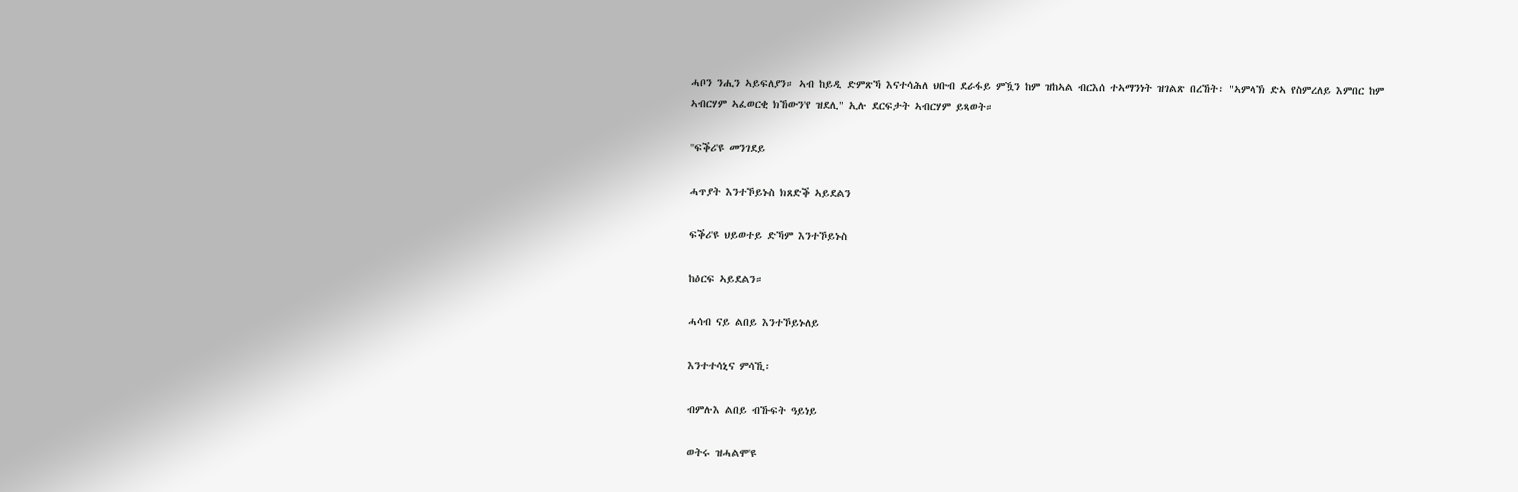ሓቦን ንሒን ኣይፍለያን። ኣብ ከይዲ ድምጽኻ እናተሳሕለ ህቡብ ደራፋይ ምዃን ከም ዝከኣል ብርእሰ ተኣማንነት ዝገልጽ በረኸት፡ "ኣምላኽ ድኣ የስምረለይ እምበር ከም ኣብርሃም ኣፈወርቂ ክኸውን'የ ዝደሊ" ኢሉ ደርፍታት ኣብርሃም ይጻወት።

''ፍቕሪ'ዩ መንገደይ

ሓጥያት እንተኾይኑስ ክጸድቕ ኣይደልን

ፍቕሪ'ዩ ህይወተይ ድኻም እንተኾይኑስ

ከዕርፍ ኣይደልን።

ሓሳብ ናይ ልበይ እንተኾይኑለይ

እንተተሳኒና ምሳኺ፡

ብምሉእ ልበይ ብኹፍት ዓይነይ

ወትሩ ዝሓልሞ'ዩ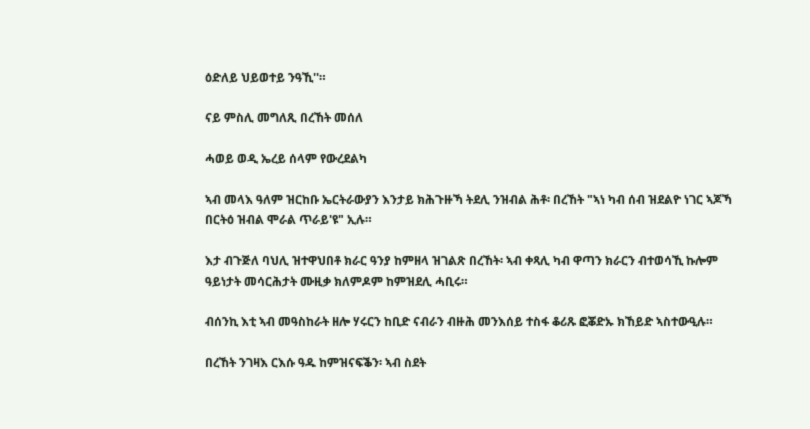ዕድለይ ህይወተይ ንዓኺ''።

ናይ ምስሊ መግለጺ በረኸት መሰለ

ሓወይ ወዲ ኤረይ ሰላም የውረደልካ

ኣብ መላእ ዓለም ዝርከቡ ኤርትራውያን እንታይ ክሕጉዙኻ ትደሊ ንዝብል ሕቶ፡ በረኸት "ኣነ ካብ ሰብ ዝደልዮ ነገር ኣጆኻ በርትዕ ዝብል ሞራል ጥራይ'ዩ" ኢሉ።

እታ ብጉጅለ ባህሊ ዝተዋህበቶ ክራር ዓንያ ከምዘላ ዝገልጽ በረኸት፡ ኣብ ቀጻሊ ካብ ዋጣን ክራርን ብተወሳኺ ኩሎም ዓይነታት መሳርሕታት ሙዚቃ ክለምዶም ከምዝደሊ ሓቢሩ።

ብሰንኪ እቲ ኣብ መዓስከራት ዘሎ ሃሩርን ከቢድ ናብራን ብዙሕ መንእሰይ ተስፋ ቆሪጹ ፎቖድኡ ክኸይድ ኣስተውዒሉ።

በረኸት ንገዛእ ርእሱ ዓዱ ከምዝናፍቕን፡ ኣብ ስደት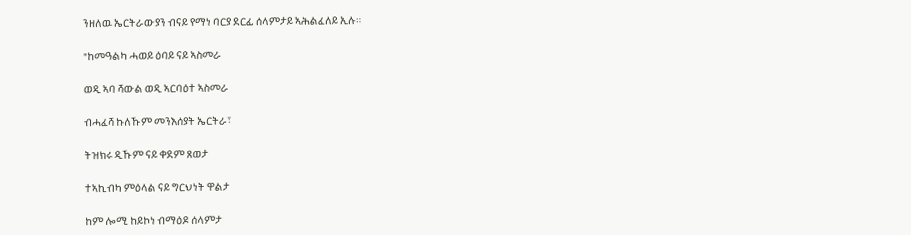ንዘለዉ ኤርትራውያን ብናይ የማነ ባርያ ደርፊ ሰላምታይ ኣሕልፈለይ ኢሉ።

"ከመዓልካ ሓወይ ዕባይ ናይ ኣስመራ

ወዲ ኣባ ሻውል ወዲ ኣርባዕተ ኣስመራ

ብሓፈሻ ኩለኹም መንእሰያት ኤርትራ፣

ትዝክሩ ዲኹም ናይ ቀደም ጸወታ

ተኣኪብካ ምዕላል ናይ ግርህነት ዋልታ

ከም ሎሚ ከይኮነ ብማዕዶ ሰላምታ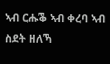ኣብ ርሑቕ ኣብ ቀረባ ኣብ ስደት ዘለኻ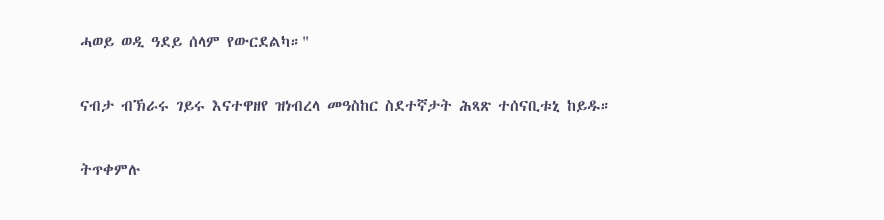ሓወይ ወዲ ዓደይ ሰላም የውርደልካ።"

ናብታ ብኽራሩ ገይሩ እናተዋዘየ ዝነብረላ መዓስከር ስደተኛታት ሕጻጽ ተሰናቢቱኒ ከይዱ።

ትጥቀምሉ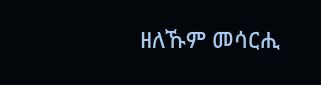ዘለኹም መሳርሒ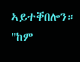ኣይተቐበሎን።
"ከም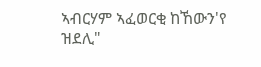ኣብርሃም ኣፈወርቂ ከኸውን'የ ዝደሊ"